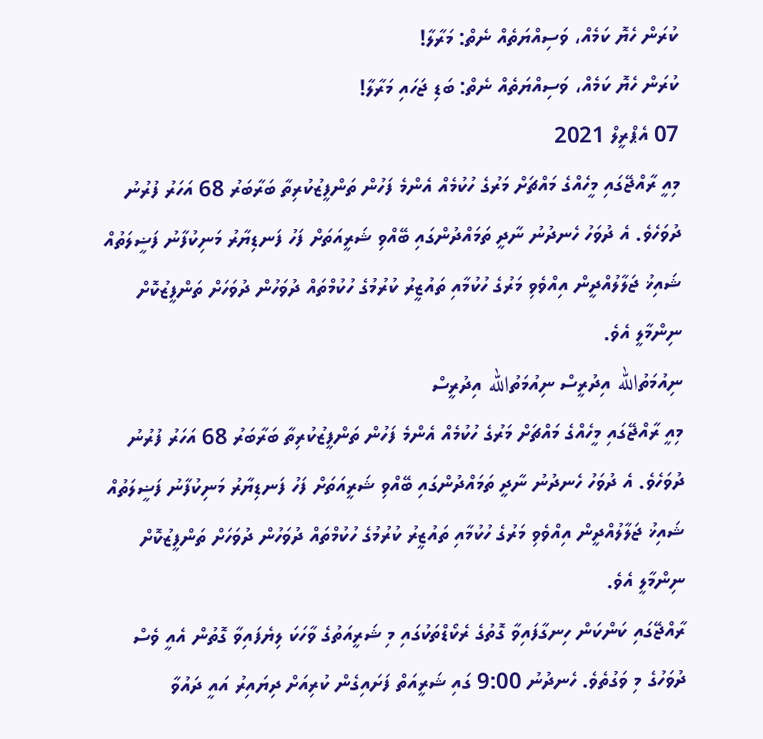ކުރަން ހެޔޮ ކަމެއް، ވަސިއްޔަތެއް ނެތް: މަރާލާ!
ކުރަން ހެޔޮ ކަމެއް، ވަސިއްޔަތެއް ނެތް: ބަޑި ޖަހައި މަރާލާ!
07 އެޕްރީލް 2021
މިއީ ރާއްޖޭގައި މީހެއްގެ މައްޗަށް މަރުގެ ހުކުމެއް އެންމެ ފަހުން ތަންފީޒުކުރިތާ ބަރާބަރު 68 އަހަރު ފުރުނު ދުވަހެވެ. އެ ދުވަހު ހެނދުނު ނާދީ ތަމައްދުންގައި ބޭއްވި ޝަރީއަތަށް ފަހު ފަނޑިޔާރު މަނިކުފާނު ފަޟީލަތުއް ޝައިޚު ޖަލާލުއްދީން އިއްވެވި މަރުގެ ހުކުމާއި ތައުޒީރު ކުރުމުގެ ހުކުމްތައް ދުވަހުން ދުވަހަށް ތަންފީޒުކޮށް ނިންމާލީ އެވެ.
ނިއުމަތުالله އިދުރީސް ނިއުމަތުالله އިދުރީސް
މިއީ ރާއްޖޭގައި މީހެއްގެ މައްޗަށް މަރުގެ ހުކުމެއް އެންމެ ފަހުން ތަންފީޒުކުރިތާ ބަރާބަރު 68 އަހަރު ފުރުނު ދުވަހެވެ. އެ ދުވަހު ހެނދުނު ނާދީ ތަމައްދުންގައި ބޭއްވި ޝަރީއަތަށް ފަހު ފަނޑިޔާރު މަނިކުފާނު ފަޟީލަތުއް ޝައިޚު ޖަލާލުއްދީން އިއްވެވި މަރުގެ ހުކުމާއި ތައުޒީރު ކުރުމުގެ ހުކުމްތައް ދުވަހުން ދުވަހަށް ތަންފީޒުކޮށް ނިންމާލީ އެވެ.
ރާއްޖޭގައި ކަންކަން ހިނގާފައިވާ ގޮތުގެ ރެކޯޑްތަކުގައި މި ޝަރީއަތުގެ ވާހަކަ ލިޔެފައިވާ ގޮތުން އެއީ ވެސް ދުވަހުގެ މި ވަގުތެވެ. ހެނދުނު 9:00 ގައި ޝަރީއަތް ފަށައިގެން ކުރިއަށް ދިޔައިރު އައީ ދައުވާ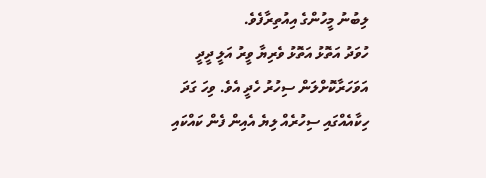ލިބުނު މީހުންގެ އިއުތިރާފެވެ.
ހުވަދު އަތޮޅު އަތޮޅު ވެރިޔާ ވީރު އަލީ ދީދީ އަވަހަރާކޮށްލަން ސިހުރު ހެދީ އެވެ. ވިހަ ގަދަ ހިކާއެއްގައި ސިހުރެއް ލިޔެ އެއިން ފެން ކައްކައި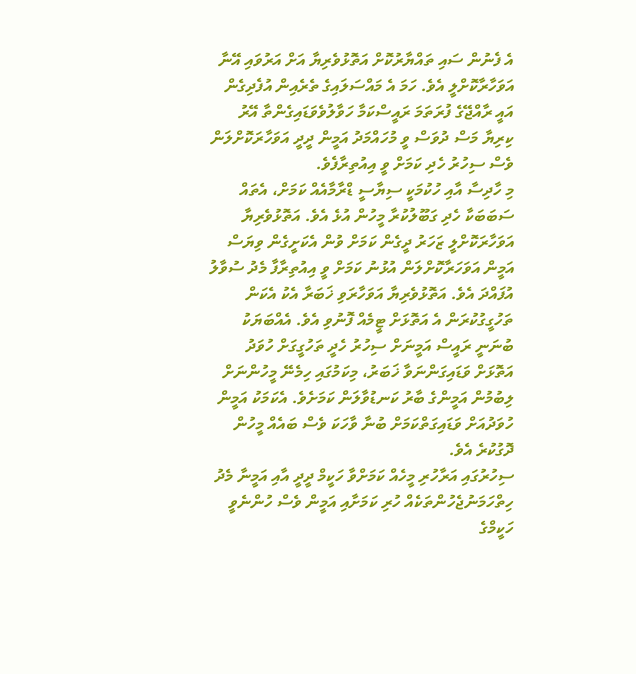އެ ފެނުން ސައި ތައްޔާރުކޮށް އަތޮޅުވެރިޔާ އަށް އަރުވައި އޭނާ އަވަހާރާކޮށްލީ އެވެ. ހަމަ އެ މައްސަލައިގެ ތެރެއިން އުފެދިގެން އައީ ރާއްޖޭގެ ފުރަތަމަ ރައީސްކަމާ ހަވާލުވެވަޑައިގެންތާ އޭރު ކިރިޔާ މަސް ދުވަސް ވީ މުހައްމަދު އަމީން ދީދީ އަވަހާރަކޮށްލަން ވެސް ސިހުރު ހެދި ކަމަށް ވީ އިއުތިރާފެވެ.
މި ހާދިސާ އާއި ހުކުމަކީ ސިޔާސީ ޑްރާމާއެއް ކަމަށް، އެތައް ސަބަބަކާ ހެދި ގަބޫލުކުރާ މީހުން އުޅެ އެވެ. އަތޮޅުވެރިޔާ އަވަހާރަކޮށްލީ ޒަހަރު ދީގެން ކަމަށް ވުން އެކަށީގެން ވިޔަސް އަމީން އަވަހަރާކޮށްލަން އުޅުނު ކަމަށް ވީ އިއުތިރާފާ މެދު ސުވާލު އުފައްދަ އެވެ. އަތޮޅުވެރިޔާ އަވަހާރަވި ޚަބަރާ އެކު އެކަން ތަހުގީގުކުރަން އެ އަތޮޅަށް ޓީމެއް ފޮނުވި އެވެ. އެއްބަޔަކު ބުނަނީ ރައީސް އަމީނަށް ސިހުރު ހެދީ ތަހުގީގަށް ހުވަދު އަތޮޅަށް ވަޑައިގަންނަވާ ޚަބަރު، މިކަމުގައި ހިމެނޭ މީހުންނަށް ލިބުމުން އަމީންގެ ބާރު ކަނޑުވާލަން ކަމަށެވެ. އެކަމަކު އަމީން ހުވަދުއަށް ވަޑައިގަތްކަމަށް ބުނާ ވާހަކަ ވެސް ބައެއް މީހުން ދޮގުކުރެ އެވެ.
ސިހުރުގައި އަރާހުރި މީހެއް ކަމަށްވާ ހަކީމް ދީދީ އާއި އަމީނާ މެދު ހިތްހަމަނުޖެހުންތަކެއް ހުރި ކަމަށާއި އަމީން ވެސް ހުންނެވީ ހަކީމްގެ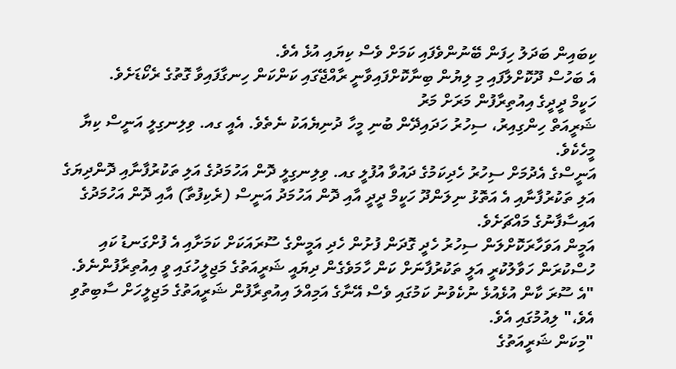ކިބައިން ބަދަލު ހިފަން ބޭނުންވެފައި ކަމަށް ވެސް ކިޔައި އުޅެ އެވެ.
އެ ބަހުސް ދޫކޮށްލާފައި މި ލިޔުން ބިނާކޮށްފައިވާނީ ރާއްޖޭގައި ކަންކަން ހިނގާފައިވާ ގޮތުގެ ރެކޯޑަށެވެ.
ހަކީމް ދީދީގެ އިއުތިރާފުން މަރަށް މަރު
ޝަރީއަތް ހިންގިއިރު، ސިހުރު ހަދައިދޭން ބުނި މީހާ ދުނިޔެއަކު ނެތެވެ. އެއީ ގއ. ވިލިނގިލީ އަނީސް ކިޔާ މީހެކެވެ.
އަނީސްގެ އެދުމަށް ސިހުރު ހެދިކަމުގެ ދައުވާ އުފުލީ ގއ. ވިލިނގިލީ ދޮން އަހުމަދުގެ އަލި ތަކުރުފާނާއި ދޮންދިޔަގެ އަލި ތަކުރުފާނާއި އެ އަތޮޅު ނިލަންދޫ ހަކީމް ދީދީ އާއި ދޮން އަހުމަދު އަނީސް (ރެކިފުތާ) އާއި ދޮން އަހުމަދުގެ އައިސާފާނުގެ މައްޗަށެވެ.
އަމީން އަވަހާރަކޮށްލަން ސިހުރު ހެދީ ގޮދަން ފުށުން ހެދި އަމީންގެ ސޫރައަކަށް ކަމަށާއި އެ ފުށްގަނޑު ކައި ހުސްކުރަން ހަވާލުކުރީ އަލީ ތަކުރުފާނަށް ކަން ހާމަވެގެން ދިޔައީ ޝަރީއަތުގެ މަޖިލީހުގައި ވީ އިއުތިރާފުންނެވެ.
"އެ ސޫރަ ކާން އުޅެއުޅެ ނުކެވުނު ކަމުގައި ވެސް އޭނާގެ އަމިއްލަ އިއުތިރާފުން ޝަރީއަތުގެ މަޖިލީހަށް ސާބިތުވި އެވެ،" ލިއުމުގައި އެވެ.
"މިކަން ޝަރީއަތުގެ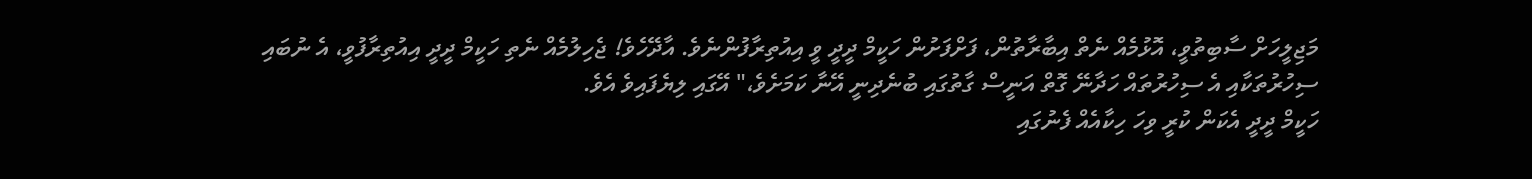މަޖިލީހަށް ސާބިތުވީ، އޮޅުމެއް ނެތް އިބާރާތުން، ފަށްފަށުން ހަކީމް ދީދީ ވީ އިއުތިރާފުންނެވެ. އާދޭހެވެ! ޖެހިލުމެއް ނެތި ހަކީމް ދީދީ އިއުތިރާފުވީ، އެ ނުބައި ސިހުރުތަކާއި އެ ސިހުރުތައް ހަދާނޭ ގޮތް އަނީސް ގާތުގައި ބުނެދިނީ އޭނާ ކަމަށެވެ،" އޭގައި ލިޔެފައިވެ އެވެ.
ހަކީމް ދީދީ އެކަން ކުރީ ވިހަ ހިކާއެއް ފެނުގައި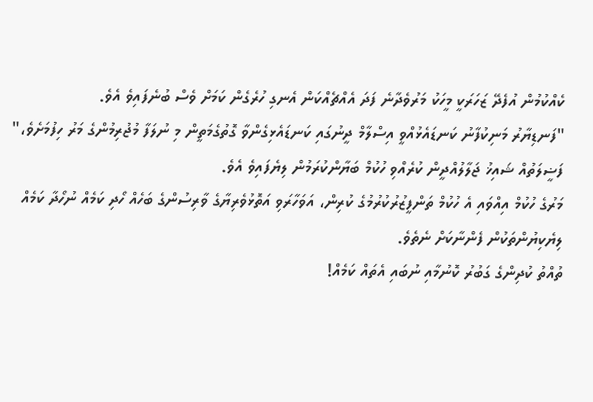ކެއްކުމުން އުފެދޭ ޒަހަރަކީ މީހަކު މަރުވެދާނެ ފަދަ އެއްޗެއްކަން އެނގި ހުރެގެން ކަމަށް ވެސް ބުނެފައިވެ އެވެ.
"ފަނޑިޔާރު މަނިކުފާނު ކަނޑައެޅުއްވީ އިސްލާމް ދީނުގައި ކަނޑައެޅިގެންވާ ގޮތުގެމަތީން މި ނުލަފާ މުޖުރިމުންގެ މަރު ހިފުމަށެވެ،" ފަޟީލަތުއް ޝައިޚު ޖަލާލުއްދީން ކުރެއްވި ހުކުމް ބަޔާންކުރަމުން ލިޔެފައިވެ އެވެ.
މަރުގެ ހުކުމް އިއްވައި އެ ހުކުމް ތަންފީޒުރުކުރުމުގެ ކުރިން، އަވަހާރަވި އަތޮޅުވެރިޔާގެ ވާރިސުންގެ ބަހެއް ހޯދި ކަމެއް ނުހޯދާ ކަމެއް ލިޔެކިޔުންތަކުން ފެންނާކަށް ނެތެވެ.
ތުއްތު ކުދިންގެ ގަބުރު ކޮނުމާއި ނުބައި އެތައް ކަމެއް!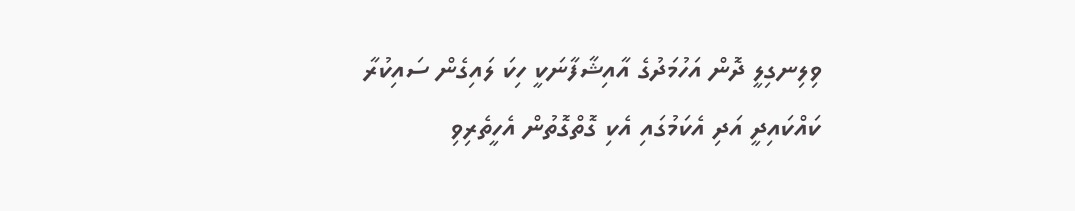ވިލިނގިލީ ދޮން އަހުމަދުގެ އާއިޝާފާނަކީ ހިކަ ލައިގެން ސައިކުރާ ކައްކައިދީ އަދި އެކަމުގައި އެކި ގޮތްގޮތުން އެހީތެރިވި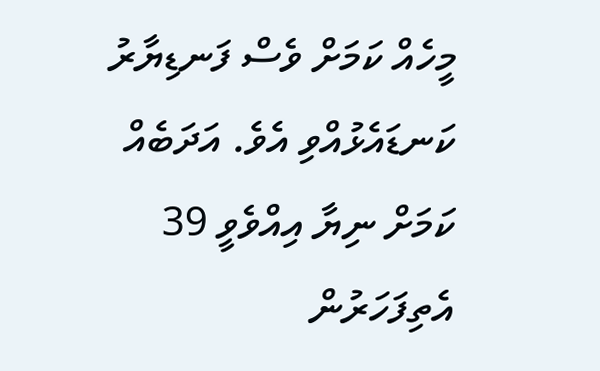މީހެއް ކަމަށް ވެސް ފަނޑިޔާރު ކަނޑައެޅުއްވި އެވެ. އަދަބެއް ކަމަށް ނިޔާ އިއްވެވީ 39 އެތިފަހަރުން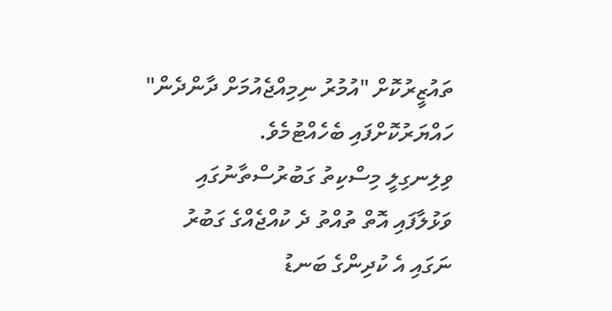ތައުޒީރުކޮށް "އުމުރު ނިމިއްޖެއުމަށް ދާންދެން" ހައްޔަރުކޮށްފައި ބެހެއްޓުމެވެ.
ވިލިނގިލީ މިސްކިތު ގަބުރުސްތާނުގައި ވަޅުލާފައި އޮތް ތުއްތު ދެ ކުއްޖެއްގެ ގަބުރު ނަގައި އެ ކުދިންގެ ބަނޑު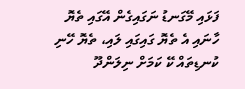ފަޅައި މޭގަނޑު ނަގައިގެން އޭގައި ތެޔޮ ހާނައި އެ ތެޔޮ ގައިގައި ލައި، ތެޔޮ ހޭނި ކުނޑިތައް ކޭ ކަމަށް ނިލަންދޫ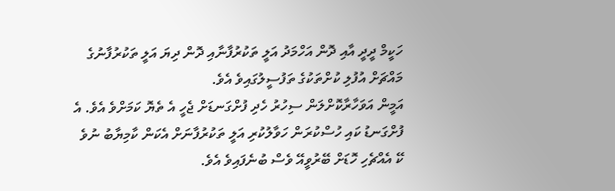ހަކީމް ދީދީ އާއި ދޮން އަހްމަދު އަލީ ތަކުރުފާނާއި ދޮން ދިޔަ އަލީ ތަކުރުފާނުގެ މައްޗަށް އުފުލި ކުށްތަކުގެ ތަފުސީލުގައިވެ އެވެ.
އަމީން އަވަހާރާކޮށްލަން ސިހުރު ހެދި ފުށްގަނޑަށް ޖެހީ އެ ތެޔޮ ކަމަށްވެ އެވެ. އެ ފުށްގަނޑު ކައި ހުސްކުރަން ހަވާލުކުރި އަލީ ތަކުރުފާނަށް އެކަން ކާމިޔާބު ނުވެ ކޭ އެއްޗެހި ހޮޑަށް ބޭރުވީއޭ ވެސް ބުނެފައިވެ އެވެ.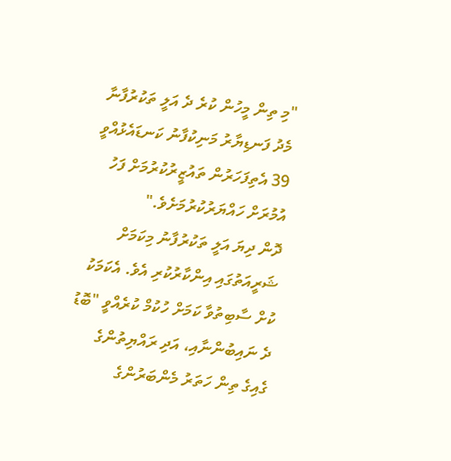"މި ތިން މީހުން ކުރެ ދެ އަލީ ތަކުރުފާނާ މެދު ފަނޑިޔާރު މަނިކުފާނު ކަނޑައެޅުއްވީ 39 އެތިފަހަރުން ތައުޒީރުކުރުމަށް ފަހު އުމުރަށް ހައްޔަރުކުރުމަށެވެ."
ދޮން ދިޔަ އަލީ ތަކުރުފާނު މިކަމަށް ޝަރީއަތުގައި އިންކާރުކުރި އެވެ. އެކަމަކު ކުށް ސާބިތުވާ ކަމަށް ހުކުމް ކުރެއްވީ "ބޮޑު ދެ ނައިބުންނާއި، އަދި ރައްޔިތުންގެ ގެއިގެ ތިން ހަތަރު މެންބަރުންގެ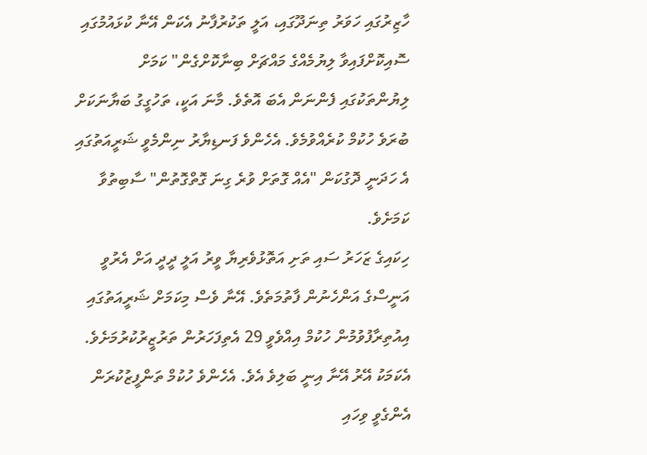ހާޒިރުގައި ހަވަރު ތިނަދޫގައި، އަލީ ތަކުރުފާނު އެކަން އޭނާ ކުޅައުމުގައި ސޮއިކޮށްފައިވާ ލިޔުމެއްގެ މައްޗަށް ބިނާކޮށްގެން" ކަމަށް ލިޔުންތަކުގައި ފެންނަން އެބަ އޮތެވެ. މާނަ އަކީ، ތަހުގީގު ބަޔާނަކަށް ބުރަވެ ހުކުމް ކުރެއްވުމެވެ. އެހެންވެ ފަނޑިޔާރު ނިންމެވީ ޝަރީއަތުގައި އެ ހަދަނީ ދޮގުކަން "އެއް ގޮތަށް ވުރެ ގިނަ ގޮތްގޮތުން" ސާބިތުވާ ކަމަށެވެ.
ހިކައިގެ ޒަހަރު ސައި ތަށި އަތޮޅުވެރިޔާ ވީރު އަލީ ދީދީ އަށް އެރުވީ އަނީސްގެ އަންހެނުން ފާތުމަތެވެ. އޭނާ ވެސް މިކަމަށް ޝަރީއަތުގައި އިއުތިރާފުވުމުން ހުކުމް އިއްވެވީ 29 އެތިފަހަރުން ތަރުޒީރުކުރުމަށެވެ. އެކަމަކު އޭރު އޭނާ އިނީ ބަލިވެ އެވެ. އެހެންވެ ހުކުމް ތަންފީޒުކުރަން އެންގެވީ ވިހައި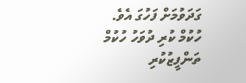ގަދަވުމަށް ފަހުގަ އެވެ.
ހުކުމް ކުރި ދުވަހު ހުކުމް ތަންފީޒުކުރި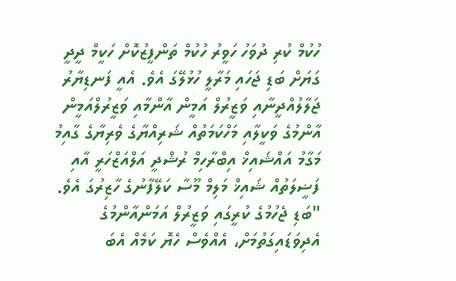ހުކުމް ކުރި ދުވަހު ހަވީރު ހުކުމް ތަންފީޒުކޮށް ހަކީމް ދީދީ ގަޔަށް ބަޑި ޖަހައި މަރާލީ ހުޅުލޭގަ އެވެ. އެއީ ފަނޑިޔާރު ޖަލާލުއްދީނާއި ވަޒީރުލް އަމީން އާންމާއި ވަޒީރުލްއަމީން އާންމުގެ ވަކީލާއި މަހްކަމަތުއް ޝަރިއްޔާގެ ވެރިޔާގެ ގާއިމު މަގާމު އައްޝައިޚް އިބްރާހިމް ރުޝްދީ އަލްއަޒްހަރީ އާއި ފަޟީލަތުއް ޝައިޚް މަލިމް މޫސާ ކަލޭފާނުގެ ހާޒިރުގަ އެވެ.
"ބަޑި ޖެހުމުގެ ކުރީގައި ވަޒީރުލް އަމަންއާންމުގެ އެދިވަޑައިގަތުމަށް، އެއްވެސް ހެޔޮ ކަމެއް އެބަ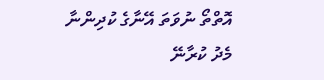އޮތްތޯ ނުވަތަ އޭނާގެ ކުދިންނާ މެދު ކުރާނޭ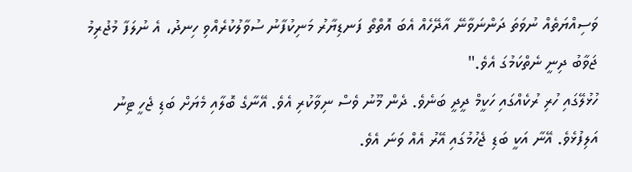ވަސިއްޔަތެއް ނުވަތަ ދަންނަވާނޭ އާދޭހެއް އެބަ އޮތްތޯ ފަނޑިޔާރު މަނިކުފާނު ސުވާލުކުރެއްވި ހިނދު، އެ ނުލަފާ މުޖުރިމު ޖަވާބު ދިނީ ނެތްކަމުގަ އެވެ."
ހުޅުލޭގައި ހުރި ރުކެއްގައި ހަކީމް ދީދީ ބަނެވެ. ދެން މޫނު ވެސް ނިވާކުރި އެވެ. އޭނާގެ ބޮލާއި މެޔަށް ބަޑި ޖެހީ ޓިނު އަލިފުޅެވެ. އޭނާ އަކީ ބަޑި ޖެހުމުގައި އޭރު އެއް ވަނަ އެވެ.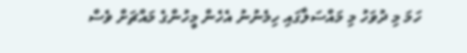ހަމަ މި ދުވަހު މި މައްސަލާގައި ހިމެނުނު އެހެން މީހުންގެ މައްޗަށް ވެސް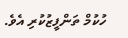ހުކުމް ތަންފީޒުކުރި އެވެ.